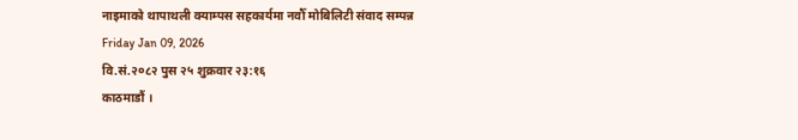नाइमाको थापाथली क्याम्पस सहकार्यमा नवौँ मोबिलिटी संवाद सम्पन्न
Friday Jan 09, 2026
वि.सं.२०८२ पुस २५ शुक्रवार २३:१६
काठमाडौं ।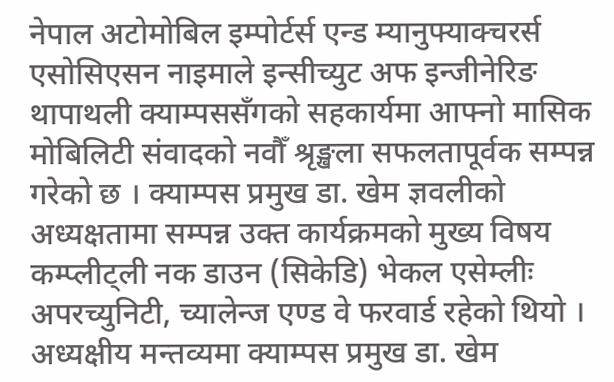नेपाल अटोमोबिल इम्पोर्टर्स एन्ड म्यानुफ्याक्चरर्स एसोसिएसन नाइमाले इन्सीच्युट अफ इन्जीनेरिङ थापाथली क्याम्पससँगको सहकार्यमा आफ्नो मासिक मोबिलिटी संवादको नवौँ श्रृङ्खला सफलतापूर्वक सम्पन्न गरेको छ । क्याम्पस प्रमुख डा. खेम ज्ञवलीको अध्यक्षतामा सम्पन्न उक्त कार्यक्रमको मुख्य विषय कम्प्लीट्ली नक डाउन (सिकेडि) भेकल एसेम्लीः अपरच्युनिटी, च्यालेन्ज एण्ड वे फरवार्ड रहेको थियो ।
अध्यक्षीय मन्तव्यमा क्याम्पस प्रमुख डा. खेम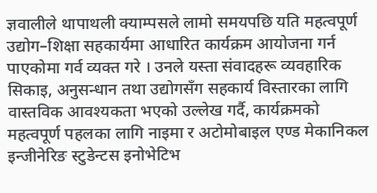ज्ञवालीले थापाथली क्याम्पसले लामो समयपछि यति महत्वपूर्ण उद्योग–शिक्षा सहकार्यमा आधारित कार्यक्रम आयोजना गर्न पाएकोमा गर्व व्यक्त गरे । उनले यस्ता संवादहरू व्यवहारिक सिकाइ, अनुसन्धान तथा उद्योगसँग सहकार्य विस्तारका लागि वास्तविक आवश्यकता भएको उल्लेख गर्दै, कार्यक्रमको महत्वपूर्ण पहलका लागि नाइमा र अटोमोबाइल एण्ड मेकानिकल इन्जीनेरिङ स्टुडेन्टस इनोभेटिभ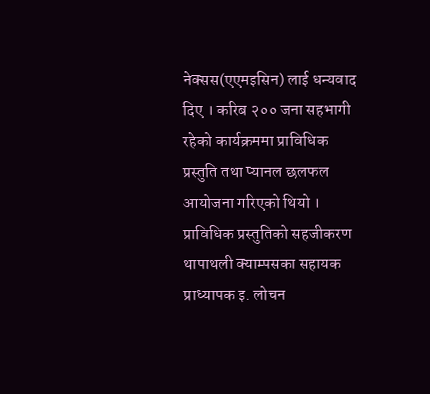नेक्सस(एएमइसिन) लाई धन्यवाद दिए । करिब २०० जना सहभागी रहेको कार्यक्रममा प्राविधिक प्रस्तुति तथा प्यानल छलफल आयोजना गरिएको थियो । प्राविधिक प्रस्तुतिको सहजीकरण थापाथली क्याम्पसका सहायक प्राध्यापक इ. लोचन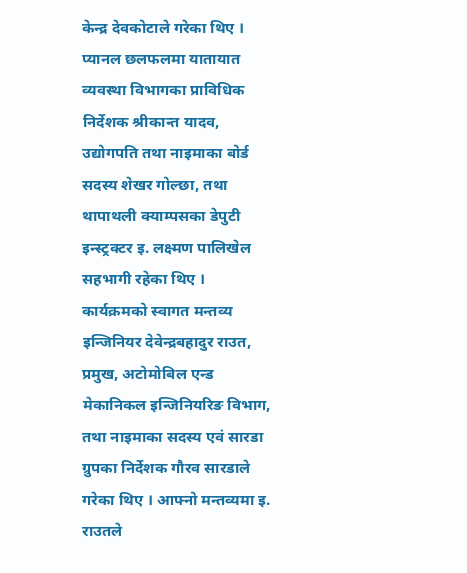केन्द्र देवकोटाले गरेका थिए । प्यानल छलफलमा यातायात व्यवस्था विभागका प्राविधिक निर्देशक श्रीकान्त यादव, उद्योगपति तथा नाइमाका बोर्ड सदस्य शेखर गोल्छा, तथा थापाथली क्याम्पसका डेपुटी इन्स्ट्रक्टर इ. लक्ष्मण पालिखेल सहभागी रहेका थिए ।
कार्यक्रमको स्वागत मन्तव्य इन्जिनियर देवेन्द्रबहादुर राउत, प्रमुख, अटोमोबिल एन्ड मेकानिकल इन्जिनियरिङ विभाग, तथा नाइमाका सदस्य एवं सारडा ग्रुपका निर्देशक गौरव सारडाले गरेका थिए । आफ्नो मन्तव्यमा इ. राउतले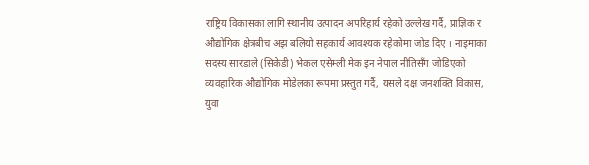राष्ट्रिय विकासका लागि स्थानीय उत्पादन अपरिहार्य रहेको उल्लेख गर्दै, प्राज्ञिक र औद्योगिक क्षेत्रबीच अझ बलियो सहकार्य आवश्यक रहेकोमा जोड दिए । नाइमाका सदस्य सारडाले (सिकेडी) भेकल एसेम्ली मेक इन नेपाल नीतिसँग जोडिएको व्यवहारिक औद्योगिक मोडेलका रूपमा प्रस्तुत गर्दै, यसले दक्ष जनशक्ति विकास, युवा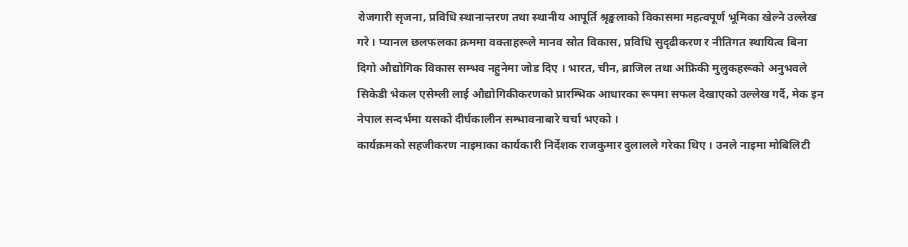रोजगारी सृजना, प्रविधि स्थानान्तरण तथा स्थानीय आपूर्ति श्रृङ्खलाको विकासमा महत्वपूर्ण भूमिका खेल्ने उल्लेख गरे । प्यानल छलफलका क्रममा वक्ताहरूले मानव स्रोत विकास, प्रविधि सुदृढीकरण र नीतिगत स्थायित्व बिना दिगो औद्योगिक विकास सम्भव नहुनेमा जोड दिए । भारत, चीन, ब्राजिल तथा अफ्रिकी मुलुकहरूको अनुभवले सिकेडी भेकल एसेम्ली लाई औद्योगिकीकरणको प्रारम्भिक आधारका रूपमा सफल देखाएको उल्लेख गर्दै, मेक इन नेपाल सन्दर्भमा यसको दीर्घकालीन सम्भावनाबारे चर्चा भएको ।
कार्यक्रमको सहजीकरण नाइमाका कार्यकारी निर्देशक राजकुमार दुलालले गरेका थिए । उनले नाइमा मोबिलिटी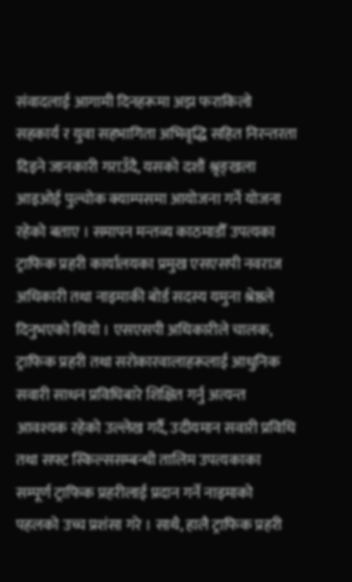संवादलाई आगामी दिनहरूमा अझ फराकिलो सहकार्य र युवा सहभागिता अभिवृद्धि सहित निरन्तरता दिइने जानकारी गराउँदै, यसको दशौं श्रृङ्खला आइओई पुल्चोक क्याम्पसमा आयोजना गर्ने योजना रहेको बताए । समापन मन्तव्य काठमाडौँ उपत्यका ट्राफिक प्रहरी कार्यालयका प्रमुख एसएसपी नवराज अधिकारी तथा नाइमाकी बोर्ड सदस्य यमुना श्रेष्ठले दिनुभएको थियो । एसएसपी अधिकारीले चालक, ट्राफिक प्रहरी तथा सरोकारवालाहरूलाई आधुनिक सवारी साधन प्रविधिबारे शिक्षित गर्नु अत्यन्त आवश्यक रहेको उल्लेख गर्दै, उदीयमान सवारी प्रविधि तथा सफ्ट स्किल्ससम्बन्धी तालिम उपत्यकाका सम्पूर्ण ट्राफिक प्रहरीलाई प्रदान गर्ने नाइमाको पहलको उच्च प्रशंसा गरे । साथै, हालै ट्राफिक प्रहरी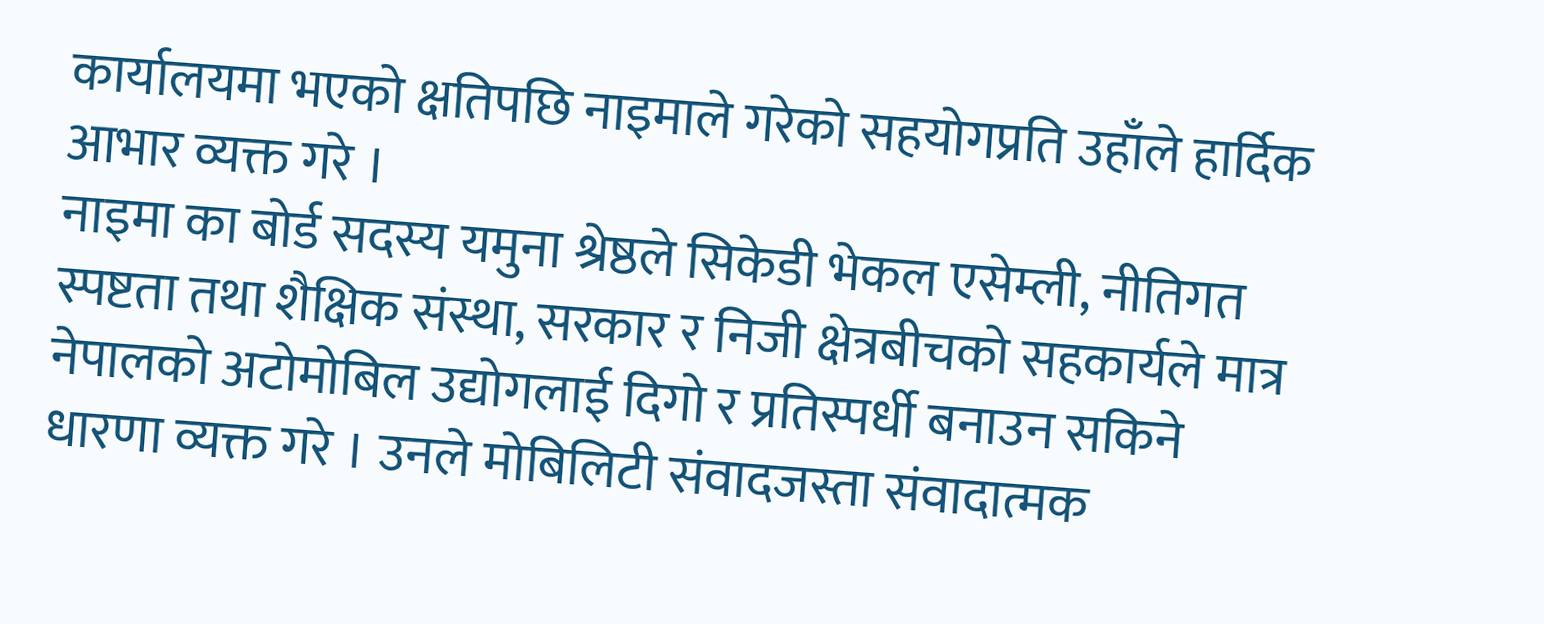कार्यालयमा भएको क्षतिपछि नाइमाले गरेको सहयोगप्रति उहाँले हार्दिक आभार व्यक्त गरे ।
नाइमा का बोर्ड सदस्य यमुना श्रेष्ठले सिकेडी भेकल एसेम्ली, नीतिगत स्पष्टता तथा शैक्षिक संस्था, सरकार र निजी क्षेत्रबीचको सहकार्यले मात्र नेपालको अटोमोबिल उद्योगलाई दिगो र प्रतिस्पर्धी बनाउन सकिने धारणा व्यक्त गरे । उनले मोबिलिटी संवादजस्ता संवादात्मक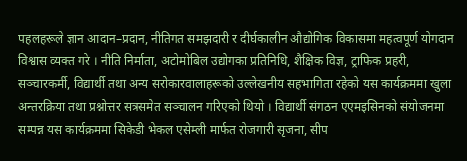पहलहरूले ज्ञान आदान–प्रदान, नीतिगत समझदारी र दीर्घकालीन औद्योगिक विकासमा महत्वपूर्ण योगदान विश्वास व्यक्त गरे । नीति निर्माता, अटोमोबिल उद्योगका प्रतिनिधि, शैक्षिक विज्ञ, ट्राफिक प्रहरी, सञ्चारकर्मी, विद्यार्थी तथा अन्य सरोकारवालाहरूको उल्लेखनीय सहभागिता रहेको यस कार्यक्रममा खुला अन्तरक्रिया तथा प्रश्नोत्तर सत्रसमेत सञ्चालन गरिएको थियो । विद्यार्थी संगठन एएमइसिनको संयोजनमा सम्पन्न यस कार्यक्रममा सिकेडी भेकल एसेम्ली मार्फत रोजगारी सृजना, सीप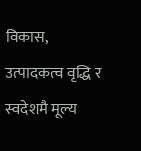विकास, उत्पादकत्व वृद्धि र स्वदेशमै मूल्य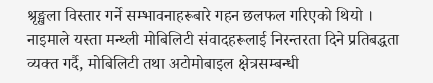श्रृङ्खला विस्तार गर्ने सम्भावनाहरूबारे गहन छलफल गरिएको थियो ।
नाइमाले यस्ता मन्थ्ली मोबिलिटी संवादहरूलाई निरन्तरता दिने प्रतिबद्धता व्यक्त गर्दै, मोबिलिटी तथा अटोमोबाइल क्षेत्रसम्बन्धी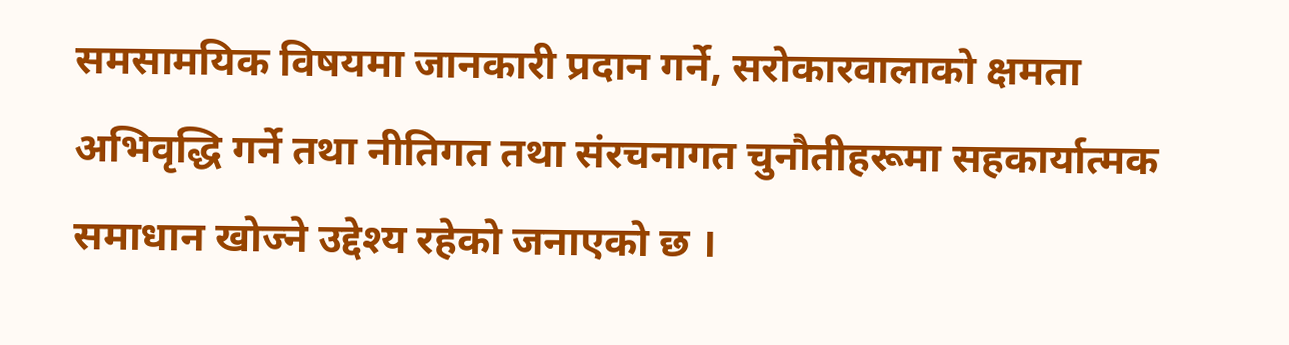समसामयिक विषयमा जानकारी प्रदान गर्ने, सरोकारवालाको क्षमता अभिवृद्धि गर्ने तथा नीतिगत तथा संरचनागत चुनौतीहरूमा सहकार्यात्मक समाधान खोज्ने उद्देश्य रहेको जनाएको छ ।